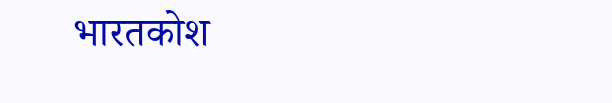भारतकोश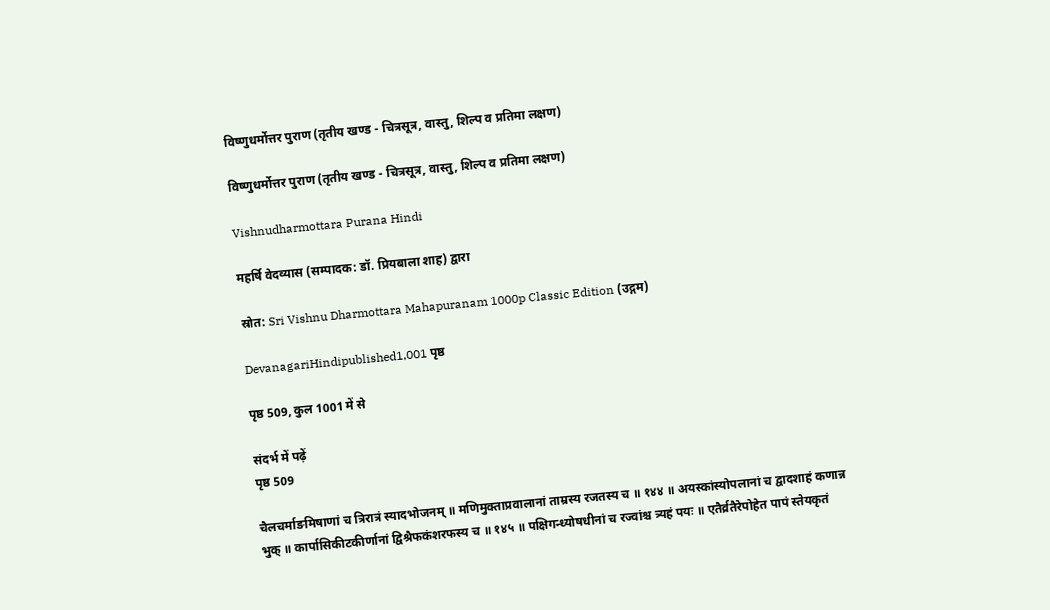विष्णुधर्मोत्तर पुराण (तृतीय खण्ड - चित्रसूत्र, वास्तु, शिल्प व प्रतिमा लक्षण)

विष्णुधर्मोत्तर पुराण (तृतीय खण्ड - चित्रसूत्र, वास्तु, शिल्प व प्रतिमा लक्षण)

Vishnudharmottara Purana Hindi

महर्षि वेदव्यास (सम्पादक: डॉ. प्रियबाला शाह) द्वारा

स्रोत: Sri Vishnu Dharmottara Mahapuranam 1000p Classic Edition (उद्गम)

DevanagariHindipublished1,001 पृष्ठ

पृष्ठ 509, कुल 1001 में से

संदर्भ में पढ़ें
पृष्ठ 509

चैलचर्माङमिषाणां च त्रिरात्रं स्यादभोजनम् ॥ मणिमुक्ताप्रवालानां ताम्रस्य रजतस्य च ॥ १४४ ॥ अयस्कांस्योपलानां च द्वादशाहं कणान्न भुक् ॥ कार्पासिकीटकीर्णानां द्विश्रैफकंशरफस्य च ॥ १४५ ॥ पक्षिगन्ध्योषधीनां च रज्वांश्च त्र्यहं पयः ॥ एतैर्व्रतैरेपोहेत पापं स्तेयकृतं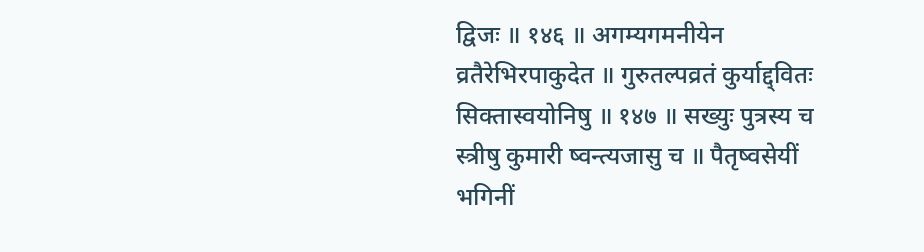द्विजः ॥ १४६ ॥ अगम्यगमनीयेन व्रतैरेभिरपाकुदेत ॥ गुरुतल्पव्रतं कुर्याद्द्वितः सिक्तास्वयोनिषु ॥ १४७ ॥ सख्युः पुत्रस्य च स्त्रीषु कुमारी ष्वन्त्यजासु च ॥ पैतृष्वसेयीं भगिनीं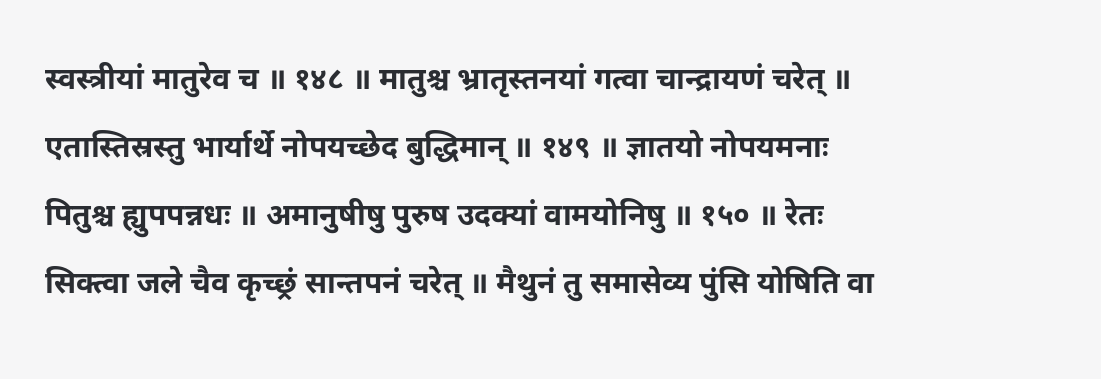स्वस्त्रीयां मातुरेव च ॥ १४८ ॥ मातुश्च भ्रातृस्तनयां गत्वा चान्द्रायणं चरेत् ॥ एतास्तिस्रस्तु भार्यार्थे नोपयच्छेद बुद्धिमान् ॥ १४९ ॥ ज्ञातयो नोपयमनाः पितुश्च ह्युपपन्नधः ॥ अमानुषीषु पुरुष उदक्यां वामयोनिषु ॥ १५० ॥ रेतः सिक्त्वा जले चैव कृच्छ्रं सान्तपनं चरेत् ॥ मैथुनं तु समासेव्य पुंसि योषिति वा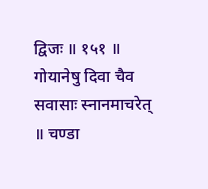द्विजः ॥ १५१ ॥ गोयानेषु दिवा चैव सवासाः स्नानमाचरेत् ॥ चण्डा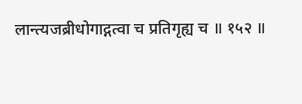लान्त्यजब्रीधोगाद्गत्वा च प्रतिगृह्य च ॥ १५२ ॥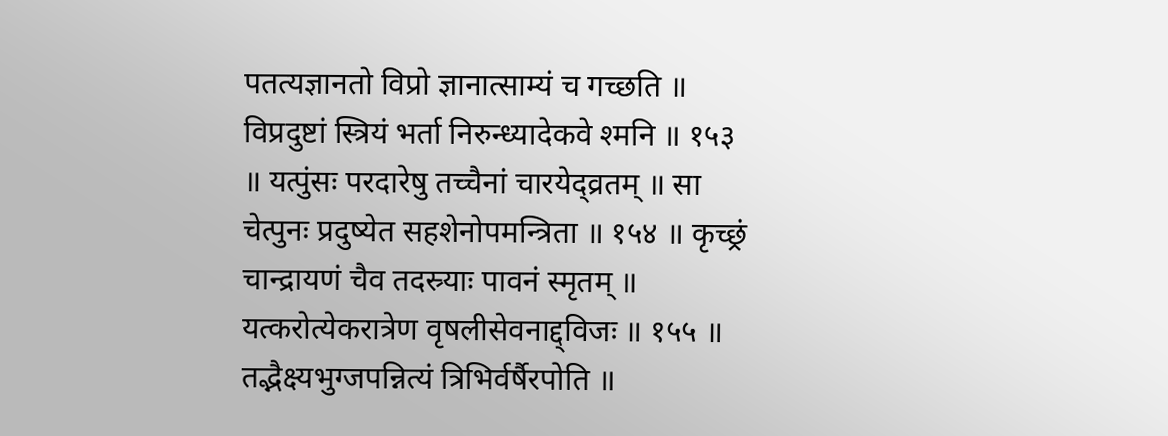पतत्यज्ञानतो विप्रो ज्ञानात्साम्यं च गच्छति ॥ विप्रदुष्टां स्त्रियं भर्ता निरुन्ध्यादेकवे श्मनि ॥ १५३ ॥ यत्पुंसः परदारेषु तच्चैनां चारयेद्व्रतम् ॥ सा चेत्पुनः प्रदुष्येत सहशेनोपमन्त्रिता ॥ १५४ ॥ कृच्छ्रं चान्द्रायणं चैव तदस्र्याः पावनं स्मृतम् ॥ यत्करोत्येकरात्रेण वृषलीसेवनाद्द्विजः ॥ १५५ ॥ तद्भैक्ष्यभुग्जपन्नित्यं त्रिभिर्वर्षैरपोति ॥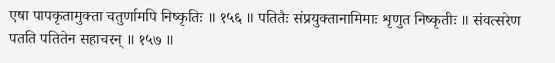एषा पापकृतामुक्ता चतुर्णामपि निष्कृतिः ॥ १५६ ॥ पतितैः संप्रयुक्तानामिमाः शृणुत निष्कृतीः ॥ संवत्सरेण पतति पतितेन सहाचरन् ॥ १५७ ॥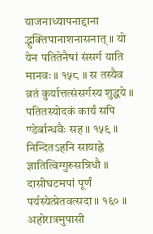याजनाध्यापनाद्दाना द्भुक्तिपानाशनासनात् ॥ यो येन पतितेनैषां संसर्ग याति मानवः ॥ १५८ ॥ स तस्यैव व्रतं कुर्यात्तत्संसर्गस्य शुद्धये ॥ पतितस्योदकं कार्यं सपि ण्डेर्बान्धवैः सह ॥ १५९ ॥ निन्दितऽहनि सायाह्ने ज्ञातित्विग्गुरुसन्निधौ ॥ दासीघटमपां पूर्णं पर्यस्येत्प्रेतवत्सदा ॥ १६० ॥ अहोरात्रमुपासी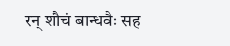रन् शौचं बान्धवैः सह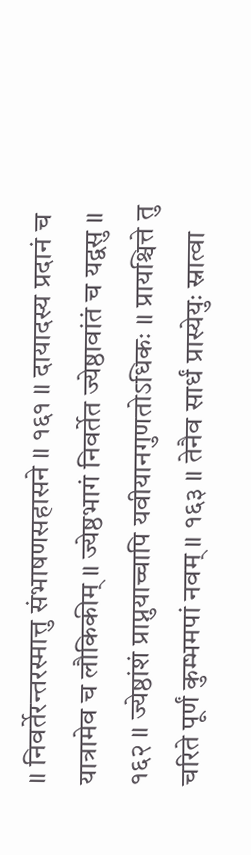॥ निवर्तेरन्तरस्मात्तु संभाषणसहासने ॥ १६१ ॥ दायादस्य प्रदानं च यात्रामेव च लौकिकीम् ॥ ज्येष्ठभागं निवर्तेत ज्येष्ठावांतं च यद्वसु ॥ १६२ ॥ ज्येष्ठांशं प्राप्नुयाच्चापि यवीयानगुणतोऽधिकः ॥ प्रायश्चित्ते तु चरिते पूर्णं कुम्भमपां नवम् ॥ १६३ ॥ तेनैव सार्धं प्रास्येयुः स्नात्वा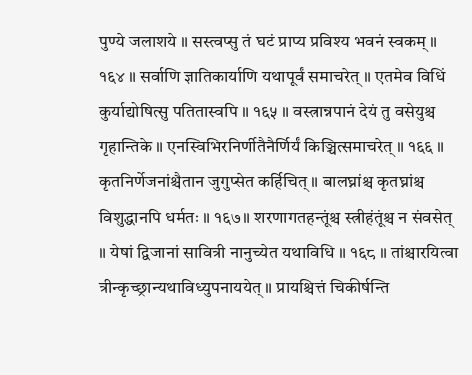पुण्ये जलाशये ॥ सस्त्वप्सु तं घटं प्राप्य प्रविश्य भवनं स्वकम् ॥ १६४ ॥ सर्वाणि ज्ञातिकार्याणि यथापूर्वं समाचरेत् ॥ एतमेव विधिं कुर्याद्योषित्सु पतितास्वपि ॥ १६५ ॥ वस्त्रान्नपानं देयं तु वसेयुश्च गृहान्तिके ॥ एनस्विभिरनिर्णीतैनैर्णिर्यं किञ्चित्समाचरेत् ॥ १६६ ॥ कृतनिर्णेजनांश्चैतान जुगुप्सेत कर्हिचित् ॥ बालघ्नांश्च कृतघ्नांश्च विशुद्धानपि धर्मतः ॥ १६७॥ शरणागतहन्तूंश्च स्त्रीहंतूंश्च न संवसेत् ॥ येषां द्विजानां सावित्री नानुच्येत यथाविधि ॥ १६८ ॥ तांश्चारयित्वा त्रीन्कृच्छ्रान्यथाविध्युपनाययेत् ॥ प्रायश्चित्तं चिकीर्षन्ति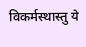विकर्मस्थास्तु ये